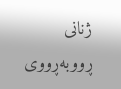ژنانی ڕووبەڕووی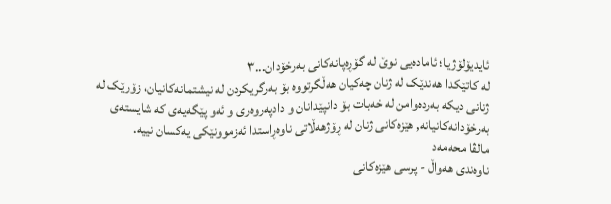ئایدیۆلۆژیا؛ ئامادەیی نوێ لە گۆڕەپانەکانی بەرخۆدان...٣
لە کاتێکدا هەندێک لە ژنان چەکیان هەڵگرتووە بۆ بەرگریکردن لە نیشتمانەکانیان، زۆرێک لە ژنانی دیکە بەردەوامن لە خەبات بۆ دانپێدانان و دادپەروەری و ئەو پێگەیەی کە شایستەی بەرخۆدانەکانیانە, هێزەکانی ژنان لە ڕۆژهەڵاتی ناوەڕاستدا ئەزموونێکی یەکسان نییە.
مالڤا محەمەد
ناوەندی هەواڵ - پرسی هێزەکانی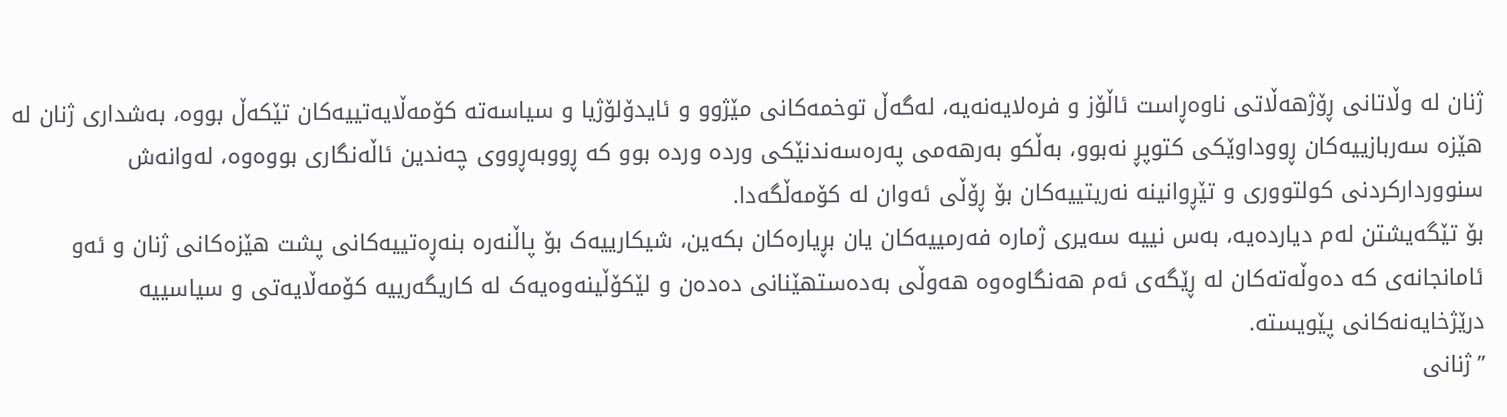ژنان لە وڵاتانی ڕۆژهەڵاتی ناوەڕاست ئاڵۆز و فرەلایەنەیە، لەگەڵ توخمەکانی مێژوو و ئایدۆلۆژیا و سیاسەتە کۆمەڵایەتییەکان تێکەڵ بووە، بەشداری ژنان لە هێزە سەربازییەکان ڕووداوێکی کتوپڕ نەبوو، بەڵکو بەرهەمی پەرەسەندنێکی وردە وردە بوو کە ڕووبەڕووی چەندین ئاڵەنگاری بووەوە، لەوانەش سنووردارکردنی کولتووری و تێڕوانینە نەریتییەکان بۆ ڕۆڵی ئەوان لە کۆمەڵگەدا.
بۆ تێگەیشتن لەم دیاردەیە، بەس نییە سەیری ژمارە فەرمییەکان یان بڕیارەکان بکەین، شیکارییەک بۆ پاڵنەرە بنەڕەتییەکانی پشت هێزەکانی ژنان و ئەو ئامانجانەی کە دەوڵەتەکان لە ڕێگەی ئەم هەنگاوەوە هەوڵی بەدەستهێنانی دەدەن و لێکۆڵینەوەیەک لە کاریگەرییە کۆمەڵایەتی و سیاسییە درێژخایەنەکانی پێویستە.
”ژنانی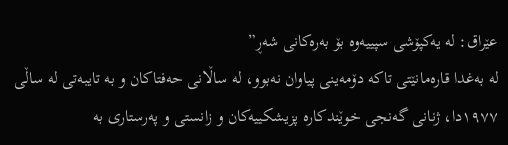عێراق: لە یەکپۆشی سپییەوە بۆ بەرەکانی شەڕ”
لە بەغدا قارەمانێتی تاکە دۆمەینی پیاوان نەبوو، لە ساڵانی حەفتاکان و بە تایبەتی لە ساڵی ١٩٧٧دا، ژنانی گەنجی خوێندکارە پزیشکییەکان و زانستی و پەرستاری بە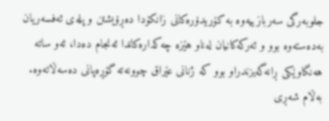جلوبەرگی سەربازییەوە بە کۆریدۆرەکانی زانکۆدا دەڕۆیشتن و پلەی ئەفسەریان بەدەستەوە بوو و ئەرکەکانیان لەناو هێزە چەکدارەکاندا ئەنجام دەدا، ئەو ساتە هەنگاوێکی ڕانەگەیزندراو بوو کە ژنانی عێراق چوونەتە گۆڕەپانی دەسەڵاتەوە.
بەڵام شەڕی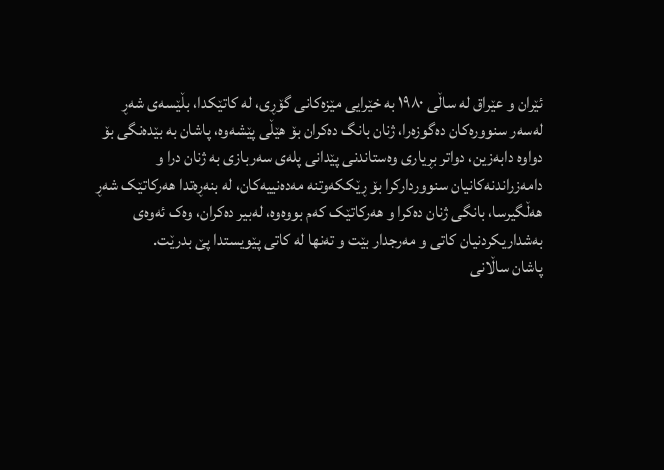ئێران و عێراق لە ساڵی ١٩٨٠ بە خێرایی مێزەکانی گۆڕی، لە کاتێکدا، بڵێسەی شەڕ لەسەر سنوورەکان دەگوزەرا، ژنان بانگ دەکران بۆ هێڵی پێشەوە، پاشان بە بێدەنگی بۆ دواوە دابەزین، دواتر بڕیاری وەستاندنی پێدانی پلەی سەربازی بە ژنان درا و دامەزراندنەکانیان سنووردارکرا بۆ ڕێککەوتنە مەدەنییەکان، لە بنەڕەتدا هەرکاتێک شەڕ هەڵگیرسا، بانگی ژنان دەکرا و هەرکاتێک کەم بووەوە، لەبیر دەکران، وەک ئەوەی بەشداریکردنیان کاتی و مەرجدار بێت و تەنها لە کاتی پێویستدا پێ بدرێت.
پاشان ساڵانی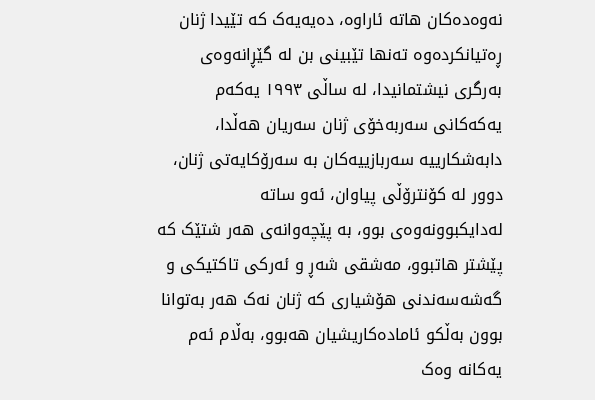نەوەدەکان هاتە ئاراوە، دەیەیەک کە تێیدا ژنان ڕەتیانکردەوە تەنها تێبینی بن لە گێڕانەوەی بەرگری نیشتمانیدا، لە ساڵی ١٩٩٣ یەکەم یەکەکانی سەربەخۆی ژنان سەریان هەڵدا، دابەشکارییە سەربازییەکان بە سەرۆکایەتی ژنان، دوور لە کۆنترۆڵی پیاوان، ئەو ساتە لەدایکبوونەوەی بوو، بە پێچەوانەی هەر شتێک کە پێشتر هاتبوو، مەشقی شەڕ و ئەرکی تاکتیکی و گەشەسەندنی هۆشیاری کە ژنان نەک هەر بەتوانا بوون بەڵکو ئامادەکاریشیان هەبوو، بەڵام ئەم یەکانە وەک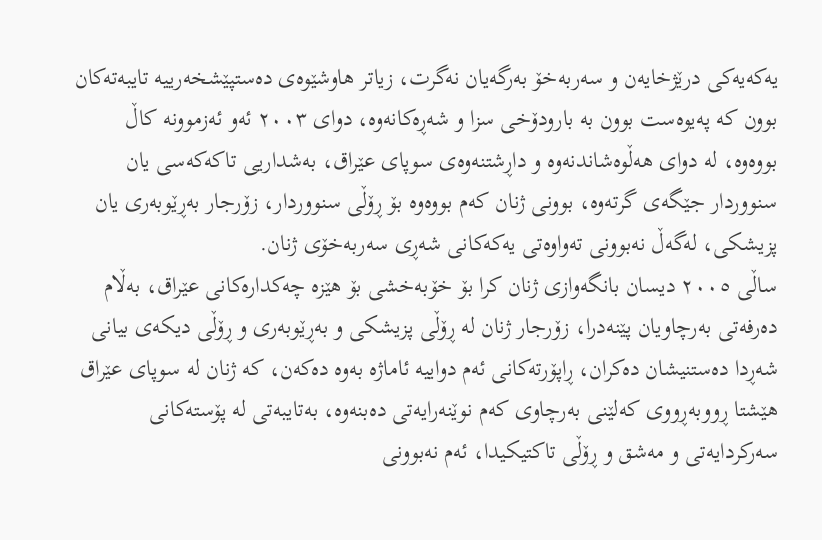یەکەیەکی درێژخایەن و سەربەخۆ بەرگەیان نەگرت، زیاتر هاوشێوەی دەستپێشخەرییە تایبەتەکان بوون کە پەیوەست بوون بە بارودۆخی سزا و شەڕەکانەوە، دوای ٢٠٠٣ ئەو ئەزموونە کاڵ بووەوە، لە دوای هەڵوەشاندنەوە و داڕشتنەوەی سوپای عێراق، بەشداریی تاکەکەسی یان سنووردار جێگەی گرتەوە، بوونی ژنان کەم بووەوە بۆ ڕۆڵی سنووردار، زۆرجار بەڕێوبەری یان پزیشکی، لەگەڵ نەبوونی تەواوەتی یەکەکانی شەڕی سەربەخۆی ژنان.
ساڵی ٢٠٠٥ دیسان بانگەوازی ژنان کرا بۆ خۆبەخشی بۆ هێزە چەکدارەکانی عێراق، بەڵام دەرفەتی بەرچاویان پێنەدرا، زۆرجار ژنان لە ڕۆڵی پزیشکی و بەڕێوبەری و ڕۆڵی دیکەی بیانی شەڕدا دەستنیشان دەکران، ڕاپۆرتەکانی ئەم دواییە ئاماژە بەوە دەکەن، کە ژنان لە سوپای عێراق هێشتا ڕووبەڕووی کەلێنی بەرچاوی کەم نوێنەرایەتی دەبنەوە، بەتایبەتی لە پۆستەکانی سەرکردایەتی و مەشق و ڕۆڵی تاکتیکیدا، ئەم نەبوونی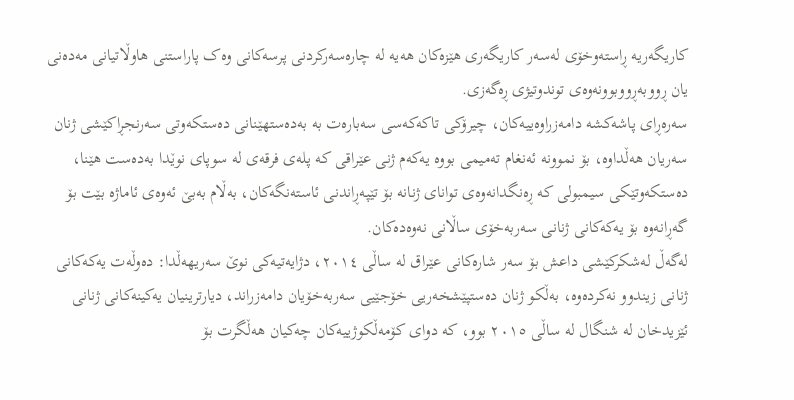کاریگەریە ڕاستەوخۆی لەسەر کاریگەری هێزەکان هەیە لە چارەسەرکردنی پرسەکانی وەک پاراستنی هاوڵاتیانی مەدەنی یان ڕووبەڕووبوونەوەی توندوتیژی ڕەگەزی.
سەرەڕای پاشەکشە دامەزراوەییەکان، چیرۆکی تاکەکەسی سەبارەت بە بەدەستهێنانی دەستکەوتی سەرنجڕاکێشی ژنان سەریان هەڵداوە، بۆ نموونە ئەنغام تەمیمی بووە یەکەم ژنی عێراقی کە پلەی فرقەی لە سوپای نوێدا بەدەست هێنا، دەستکەوتێکی سیمبولی کە ڕەنگدانەوەی توانای ژنانە بۆ تێپەڕاندنی ئاستەنگەکان، بەڵام بەبێ ئەوەی ئاماژە بێت بۆ گەڕانەوە بۆ یەکەکانی ژنانی سەربەخۆی ساڵانی نەوەدەکان.
لەگەڵ لەشکرکێشی داعش بۆ سەر شارەکانی عێراق لە ساڵی ٢٠١٤، دژایەتیەکی نوێ سەریهەڵدا: دەوڵەت یەکەکانی ژنانی زیندوو نەکردەوە، بەڵکو ژنان دەستپێشخەریی خۆجێیی سەربەخۆیان دامەزراند، دیارترینیان یەکینەکانی ژنانی ئێزیدخان لە شنگال لە ساڵی ٢٠١٥ بوو، کە دوای کۆمەڵکوژییەکان چەکیان هەڵگرت بۆ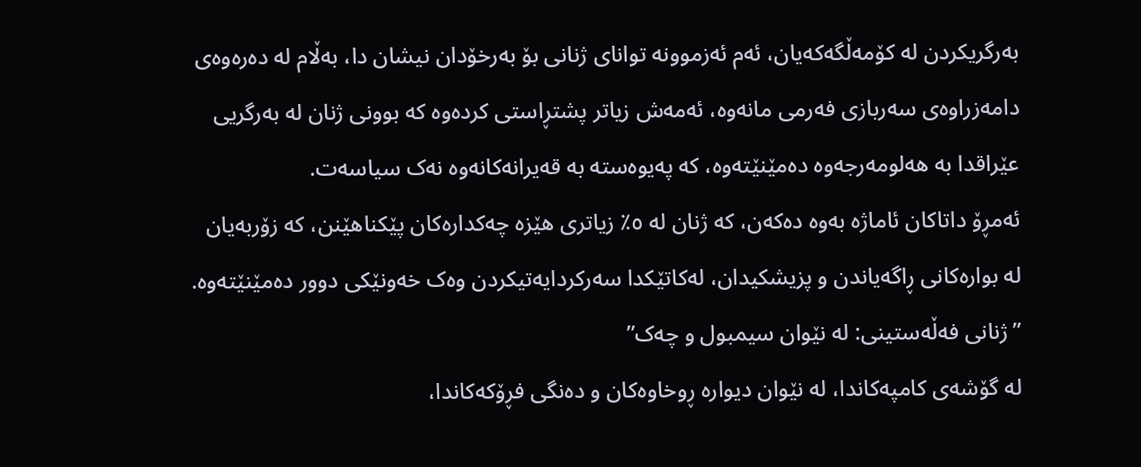بەرگریکردن لە کۆمەڵگەکەیان، ئەم ئەزموونە توانای ژنانی بۆ بەرخۆدان نیشان دا، بەڵام لە دەرەوەی دامەزراوەی سەربازی فەرمی مانەوە، ئەمەش زیاتر پشتڕاستی کردەوە کە بوونی ژنان لە بەرگریی عێراقدا بە هەلومەرجەوە دەمێنێتەوە، کە پەیوەستە بە قەیرانەکانەوە نەک سیاسەت.
ئەمڕۆ داتاکان ئاماژە بەوە دەکەن، کە ژنان لە ٥٪ زیاتری هێزە چەکدارەکان پێکناهێنن، کە زۆربەیان لە بوارەکانی ڕاگەیاندن و پزیشکیدان، لەکاتێکدا سەرکردایەتیکردن وەک خەونێکی دوور دەمێنێتەوە.
”ژنانی فەڵەستینی: لە نێوان سیمبول و چەک”
لە گۆشەی کامپەکاندا، لە نێوان دیوارە ڕوخاوەکان و دەنگی فڕۆکەکاندا،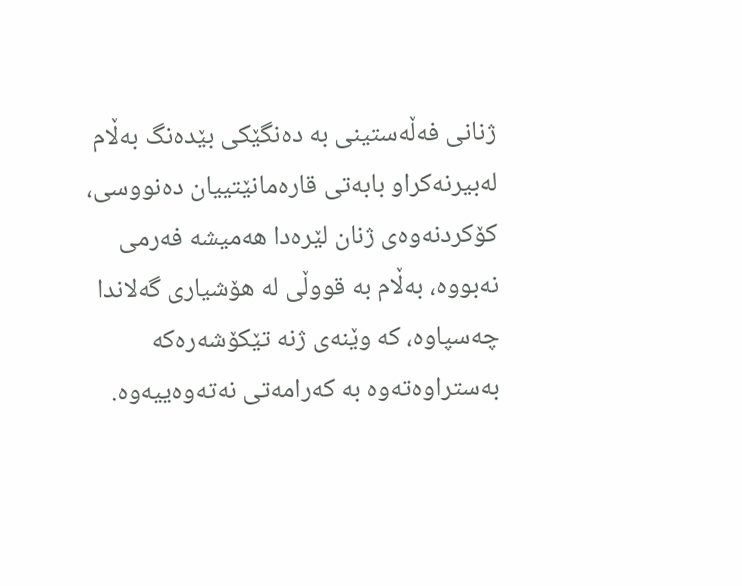ژنانی فەڵەستینی بە دەنگێکی بێدەنگ بەڵام لەبیرنەکراو بابەتی قارەمانێتییان دەنووسی، کۆکردنەوەی ژنان لێرەدا هەمیشە فەرمی نەبووە، بەڵام بە قووڵی لە هۆشیاری گەلاندا چەسپاوە، کە وێنەی ژنە تێکۆشەرەکە بەستراوەتەوە بە کەرامەتی نەتەوەییەوە.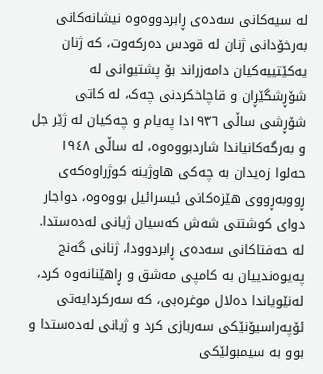لە سیەکانی سەدەی ڕابردووەوە نیشانەکانی بەرخۆدانی ژنان لە قودس دەرکەوت، کە ژنان یەکێتییەکیان دامەزراند بۆ پشتیوانی لە شۆڕشگێڕان و قاچاخکردنی چەک، لە کاتی شۆڕشی ساڵی ١٩٣٦دا پەیام و چەکیان لە ژێر جل و بەرگەکانیاندا شاردبووەوە، لە ساڵی ١٩٤٨ حەلوا زەیدان بە چەکی هاوژینە کوژراوەکەی ڕووبەڕووی هێزەکانی ئیسرائیل بووەوە، دواجار دوای کوشتنی شەش کەسیان ژیانی لەدەستدا.
لە حەفتاکانی سەدەی ڕابردوودا، ژنانی گەنج پەیوەندییان بە کامپی مەشق و ڕاهێنانەوە کرد، لەنێویاندا دەلال موغرەبی، کە سەرکردایەتی ئۆپەراسیۆنێکی سەربازی کرد و ژیانی لەدەستدا و بوو بە سیمبولێکی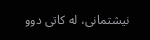نیشتمانی، لە کاتی دوو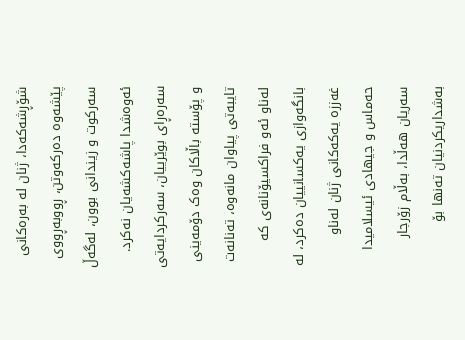شۆڕشەکەدا، ژنان لە بەرەکانی پێشەوە دەرکەوتن، ڕووبەڕووی سەرکوت و زیندانی بوون، لەگەڵ ئەوەشدا پاشەکشەیان نەکرد.
سەرەڕای بوێرییان، سەرکردایەتی و پۆستە باڵاکان وەک دۆمەینی تایبەتی پیاوان مانەوە، تەنانەت لەناو ئەو فراکسیۆنانەی کە بانگەوازی یەکسانییان دەکرد، لە غەززە یەکەکانی ژنان لەناو حەماس و جیهادی ئیسلامیدا سەریان هەڵدا، بەڵام زۆرجار بەشداریکردنیان تەنها بۆ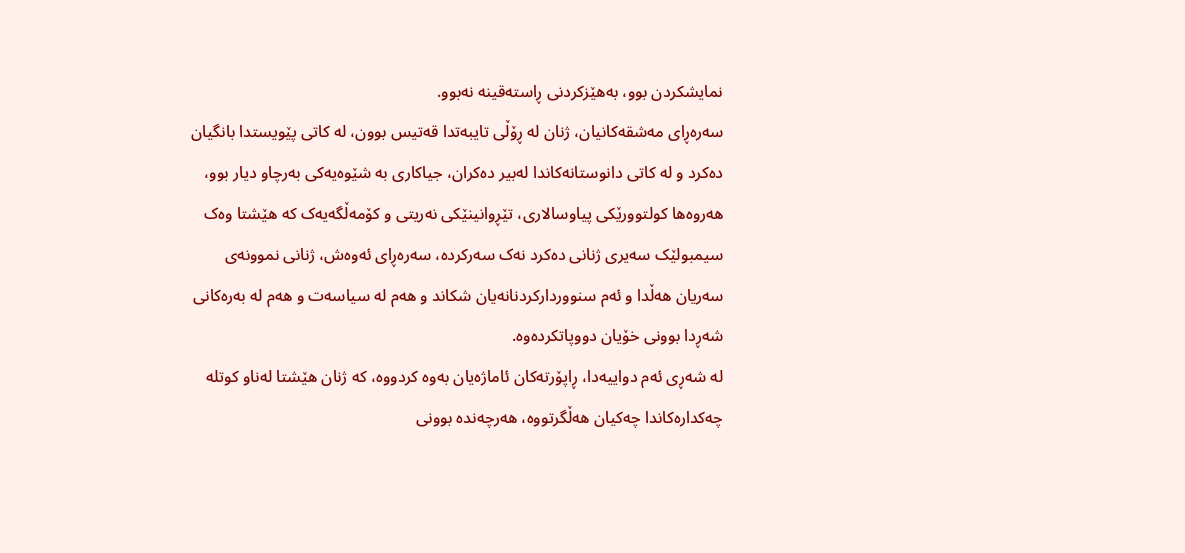نمایشکردن بوو، بەهێزکردنی ڕاستەقینە نەبوو.
سەرەڕای مەشقەکانیان، ژنان لە ڕۆڵی تایبەتدا قەتیس بوون، لە کاتی پێویستدا بانگیان دەکرد و لە کاتی دانوستانەکاندا لەبیر دەکران، جیاکاری بە شێوەیەکی بەرچاو دیار بوو، هەروەها کولتوورێکی پیاوسالاری، تێڕوانینێکی نەریتی و کۆمەڵگەیەک کە هێشتا وەک سیمبولێک سەیری ژنانی دەکرد نەک سەرکردە، سەرەڕای ئەوەش، ژنانی نموونەی سەریان هەڵدا و ئەم سنووردارکردنانەیان شکاند و هەم لە سیاسەت و هەم لە بەرەکانی شەڕدا بوونی خۆیان دووپاتکردەوە.
لە شەڕی ئەم دواییەدا، ڕاپۆرتەکان ئاماژەیان بەوە کردووە، کە ژنان هێشتا لەناو کوتلە چەکدارەکاندا چەکیان هەڵگرتووە، هەرچەندە بوونی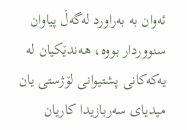ئەوان بە بەراورد لەگەڵ پیاوان سنووردار بووە، هەندێکیان لە یەکەکانی پشتیوانی لۆژستی یان میدیای سەربازیدا کاریان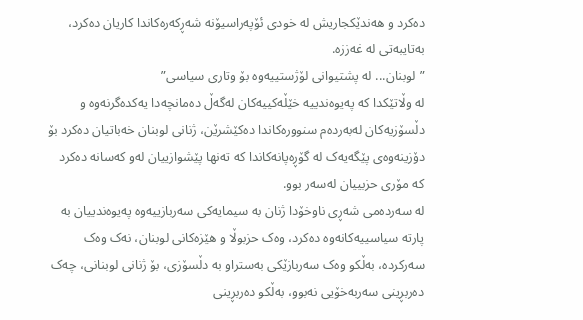دەکرد و هەندێکجاریش لە خودی ئۆپەراسیۆنە شەڕکەرەکاندا کاریان دەکرد، بەتایبەتی لە غەززە.
”لوبنان... لە پشتیوانی لۆژستییەوە بۆ وتاری سیاسی”
لە وڵاتێکدا کە پەیوەندییە خێڵەکییەکان لەگەڵ دەمانچەدا یەکدەگرنەوە و دڵسۆزیەکان لەبەردەم سنوورەکاندا دەکێشرێن، ژنانی لوبنان خەباتیان دەکرد بۆ دۆزینەوەی پێگەیەک لە گۆڕەپانەکاندا کە تەنها پێشوازییان لەو کەسانە دەکرد کە مۆری حزبییان لەسەر بوو.
لە سەردەمی شەڕی ناوخۆدا ژنان بە سیمایەکی سەربازییەوە پەیوەندییان بە پارتە سیاسییەکانەوە دەکرد، وەک حزبوڵا و هێزەکانی لوبنان، نەک وەک سەرکردە، بەڵکو وەک سەربازێکی بەستراو بە دڵسۆزی، بۆ ژنانی لوبنانی، چەک دەربڕینی سەربەخۆیی نەبوو، بەڵکو دەربڕینی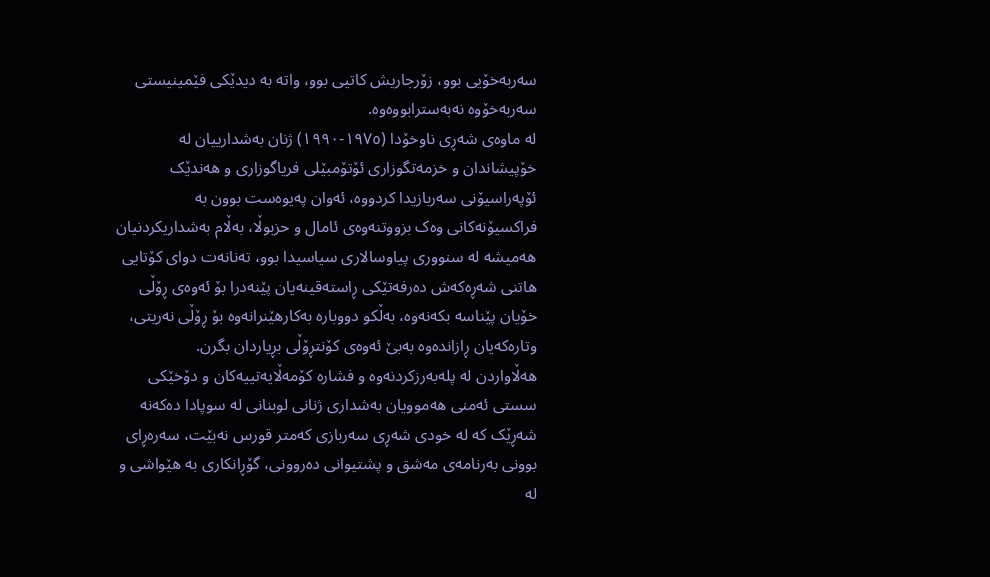سەربەخۆیی بوو، زۆرجاریش کاتیی بوو، واتە بە دیدێکی فێمینیستی سەربەخۆوە نەبەسترابووەوە.
لە ماوەی شەڕی ناوخۆدا (١٩٧٥-١٩٩٠) ژنان بەشدارییان لە خۆپیشاندان و خزمەتگوزاری ئۆتۆمبێلی فریاگوزاری و هەندێک ئۆپەراسیۆنی سەربازیدا کردووە، ئەوان پەیوەست بوون بە فراکسیۆنەکانی وەک بزووتنەوەی ئامال و حزبوڵا، بەڵام بەشداریکردنیان هەمیشە لە سنووری پیاوسالاری سیاسیدا بوو، تەنانەت دوای کۆتایی هاتنی شەڕەکەش دەرفەتێکی ڕاستەقینەیان پێنەدرا بۆ ئەوەی ڕۆڵی خۆیان پێناسە بکەنەوە، بەڵکو دووبارە بەکارهێنرانەوە بۆ ڕۆڵی نەریتی، وتارەکەیان ڕازاندەوە بەبێ ئەوەی کۆنتڕۆڵی بڕیاردان بگرن.
هەڵاواردن لە پلەبەرزکردنەوە و فشارە کۆمەڵایەتییەکان و دۆخێکی سستی ئەمنی هەموویان بەشداری ژنانی لوبنانی لە سوپادا دەکەنە شەڕێک کە لە خودی شەڕی سەربازی کەمتر قورس نەبێت، سەرەڕای بوونی بەرنامەی مەشق و پشتیوانی دەروونی، گۆڕانکاری بە هێواشی و لە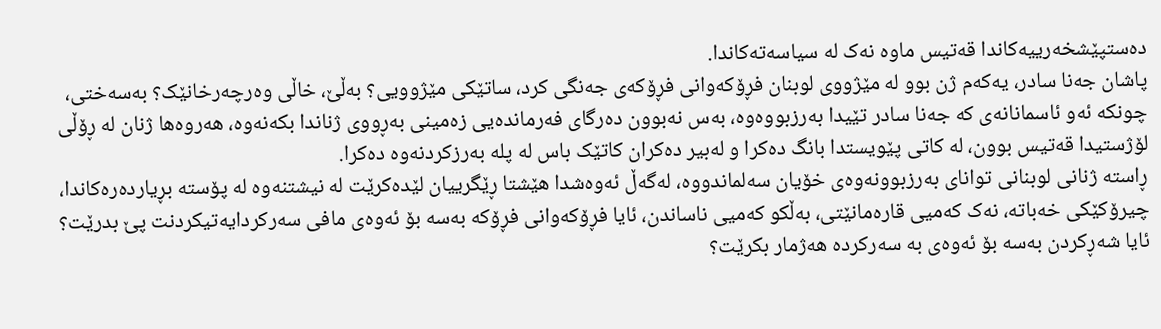دەستپێشخەرییەکاندا قەتیس ماوە نەک لە سیاسەتەکاندا.
پاشان جەنا سادر، یەکەم ژن بوو لە مێژووی لوبنان فڕۆکەوانی فڕۆکەی جەنگی کرد، ساتێکی مێژوویی؟ بەڵێ، خاڵی وەرچەرخانێک؟ بەسەختی، چونکە ئەو ئاسمانانەی کە جەنا سادر تێیدا بەرزبووەوە، بەس نەبوون دەرگای فەرماندەیی زەمینی بەڕووی ژناندا بکەنەوە، هەروەها ژنان لە ڕۆڵی لۆژستیدا قەتیس بوون، لە کاتی پێویستدا بانگ دەکرا و لەبیر دەکران کاتێک باس لە پلە بەرزکردنەوە دەکرا.
ڕاستە ژنانی لوبنانی توانای بەرزبوونەوەی خۆیان سەلماندووە، لەگەڵ ئەوەشدا هێشتا ڕێگرییان لێدەکرێت لە نیشتنەوە لە پۆستە بڕیاردەرەکاندا، چیرۆکێکی خەباتە، نەک کەمیی قارەمانێتی، بەڵکو کەمیی ناساندن، ئایا فڕۆکەوانی فڕۆکە بەسە بۆ ئەوەی مافی سەرکردایەتیکردنت پێ بدرێت؟ ئایا شەڕکردن بەسە بۆ ئەوەی بە سەرکردە هەژمار بکرێت؟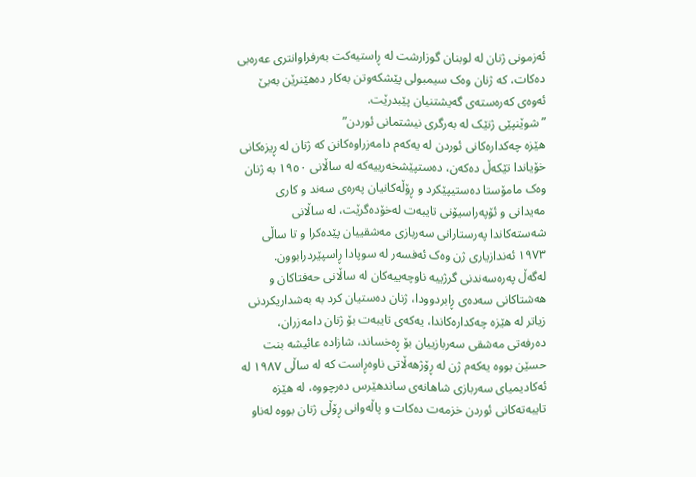ئەزمونی ژنان لە لوبنان گوزارشت لە ڕاستیەکت بەرفراوانتری عەرەبی دەکات، کە ژنان وەک سیمبولی پێشکەوتن بەکار دەهێنرێن بەبێ ئەوەی کەرەستەی گەیشتنیان پێبدرێت.
”شوێنپێی ژنێک لە بەرگری نیشتمانی ئوردن”
هێزە چەکدارەکانی ئوردن لە یەکەم دامەزراوەکانن کە ژنان لە ڕیزەکانی خۆیاندا تێکەڵ دەکەن، دەستپێشخەرییەکە لە ساڵانی ١٩٥٠ بە ژنان وەک مامۆستا دەستیپێکرد و ڕۆڵەکانیان پەرەی سەند و کاری مەیدانی و ئۆپەراسیۆنی تایبەت لەخۆدەگرێت، لە ساڵانی شەستەکاندا پەرستارانی سەربازی مەشقییان پێدەکرا و تا ساڵی ١٩٧٣ ئەندازیاری ژن وەک ئەفسەر لە سوپادا ڕاسپێردرابوون.
لەگەڵ پەرەسەندنی گرژییە ناوچەییەکان لە ساڵانی حەفتاکان و هەشتاکانی سەدەی ڕابردوودا، ژنان دەستیان کرد بە بەشداریکردنی زیاتر لە هێزە چەکدارەکاندا، یەکەی تایبەت بۆ ژنان دامەزران، دەرفەتی مەشقی سەربازییان بۆ ڕەخساند، شازادە عائیشە بنت حسێن بووە یەکەم ژن لە ڕۆژهەڵاتی ناوەڕاست کە لە ساڵی ١٩٨٧ لە ئەکادیمیای سەربازی شاهانەی ساندهێرس دەرچووە، لە هێزە تایبەتەکانی ئوردن خزمەت دەکات و پاڵەوانی ڕۆڵی ژنان بووە لەناو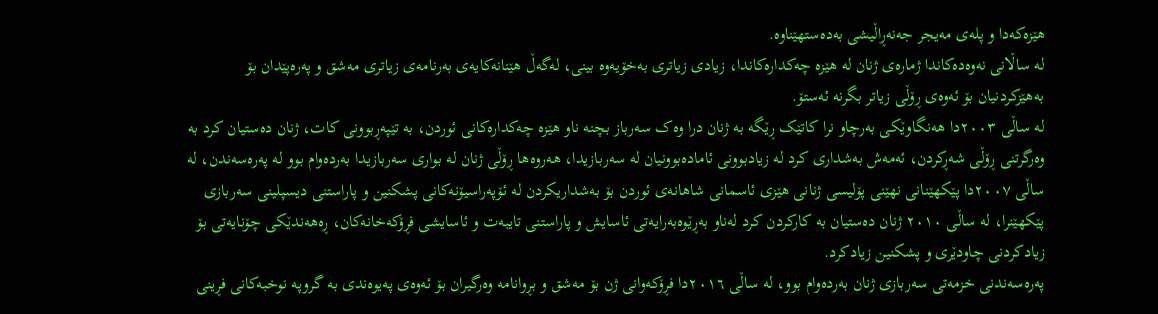هێزەکەدا و پلەی مەیجر جەنەڕاڵیشی بەدەستهێناوە.
لە ساڵانی نەوەدەکاندا ژمارەی ژنان لە هێزە چەکدارەکاندا، زیادی زیاتری بەخۆیەوە بینی، لەگەڵ هێنانەکایەی بەرنامەی زیاتری مەشق و پەرەپێدان بۆ بەهێزکردنیان بۆ ئەوەی ڕۆڵی زیاتر بگرنە ئەستۆ.
لە ساڵی ٢٠٠٣دا هەنگاوێکی بەرچاو نرا کاتێک ڕێگە بە ژنان درا وەک سەرباز بچنە ناو هێزە چەکدارەکانی ئوردن، بە تێپەڕبوونی کات، ژنان دەستیان کرد بە وەرگرتنی ڕۆڵی شەڕکردن، ئەمەش بەشداری کرد لە زیادبوونی ئامادەبوونیان لە سەربازیدا، هەروەها ڕۆڵی ژنان لە بواری سەربازیدا بەردەوام بوو لە پەرەسەندن، لە ساڵی ٢٠٠٧دا پێکهێنانی نهێنی پۆلیسی ژنانی هێزی ئاسمانی شاهانەی ئوردن بۆ بەشداریکردن لە ئۆپەراسیۆنەکانی پشکنین و پاراستنی دیسپلینی سەربازی پێکهێنرا، لە ساڵی ٢٠١٠ ژنان دەستیان بە کارکردن کرد لەناو بەڕێوەبەرایەتی ئاسایش و پاراستنی تایبەت و ئاسایشی فڕۆکەخانەکان، ڕەهەندێکی چۆنایەتی بۆ زیادکردنی چاودێری و پشکنین زیادکرد.
پەرەسەندنی خزمەتی سەربازی ژنان بەردەوام بوو، لە ساڵی ٢٠١٦دا فڕۆکەوانی ژن بۆ مەشق و بڕوانامە وەرگیران بۆ ئەوەی پەیوەندی بە گروپە نوخبەکانی فڕینی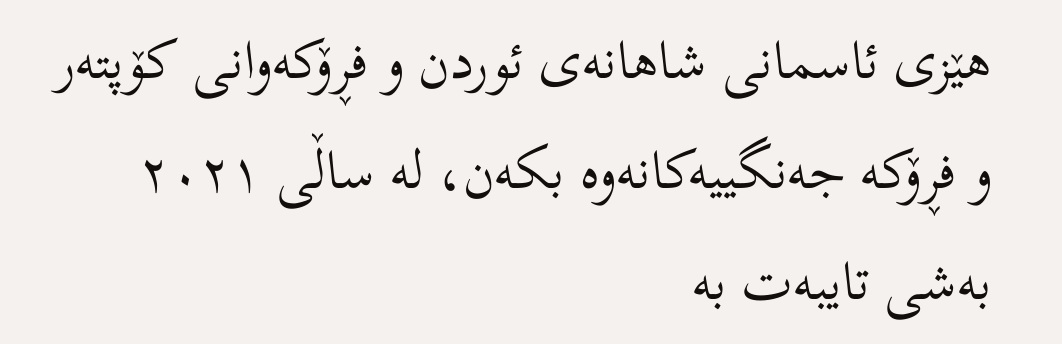هێزی ئاسمانی شاهانەی ئوردن و فڕۆکەوانی کۆپتەر و فڕۆکە جەنگییەکانەوە بکەن، لە ساڵی ٢٠٢١ بەشی تایبەت بە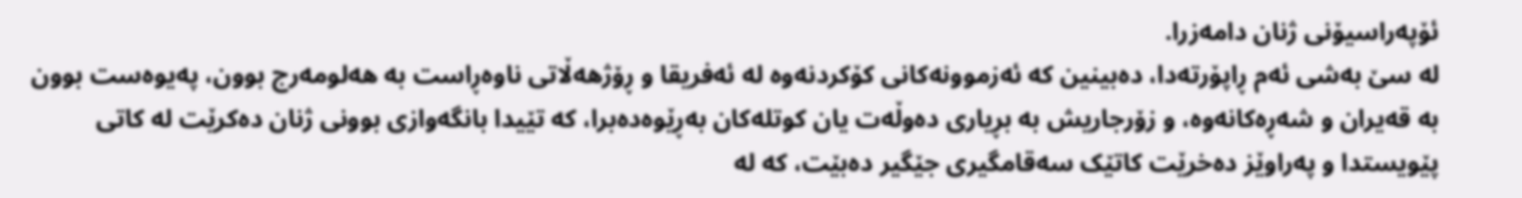ئۆپەراسیۆنی ژنان دامەزرا.
لە سێ بەشی ئەم ڕاپۆرتەدا، دەبینین کە ئەزموونەکانی کۆکردنەوە لە ئەفریقا و ڕۆژهەڵاتی ناوەڕاست بە هەلومەرج بوون، پەیوەست بوون بە قەیران و شەڕەکانەوە، و زۆرجاریش بە بڕیاری دەوڵەت یان کوتلەکان بەڕێوەدەبرا، کە تێیدا بانگەوازی بوونی ژنان دەکرێت لە کاتی پێویستدا و پەراوێز دەخرێت کاتێک سەقامگیری جێگیر دەبێت، کە لە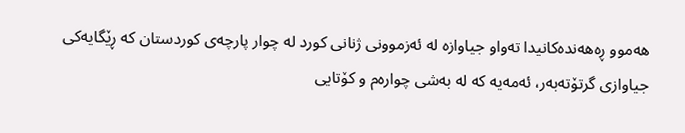هەموو ڕەهەندەکانیدا تەواو جیاوازە لە ئەزموونی ژنانی کورد لە چوار پارچەی کوردستان کە ڕێگایەکی جیاوازی گرتۆتەبەر، ئەمەیە کە لە بەشی چوارەم و کۆتایی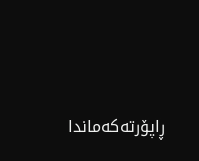ڕاپۆرتەکەماندا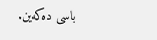باسی دەکەین.